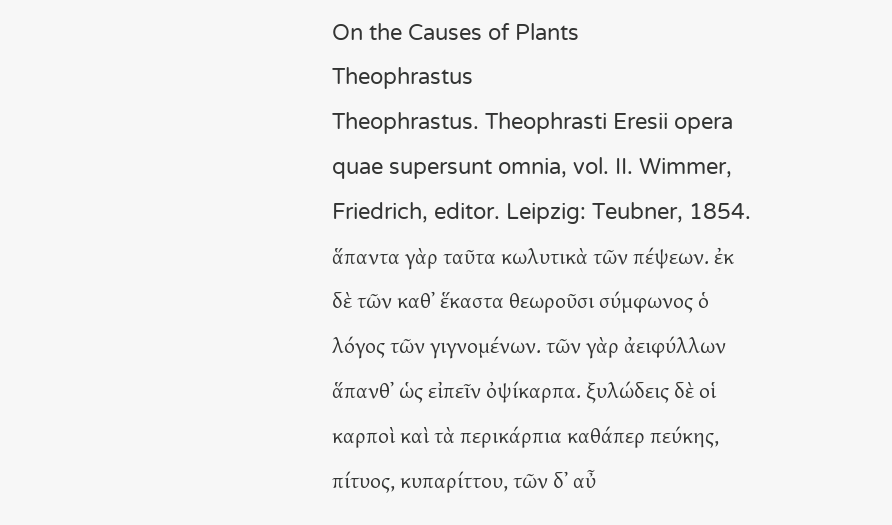On the Causes of Plants
Theophrastus
Theophrastus. Theophrasti Eresii opera quae supersunt omnia, vol. II. Wimmer, Friedrich, editor. Leipzig: Teubner, 1854.
ἅπαντα γὰρ ταῦτα κωλυτικὰ τῶν πέψεων. ἐκ δὲ τῶν καθ᾽ ἕκαστα θεωροῦσι σύμφωνος ὁ λόγος τῶν γιγνομένων. τῶν γὰρ ἀειφύλλων ἅπανθ᾽ ὡς εἰπεῖν ὀψίκαρπα. ξυλώδεις δὲ οἱ καρποὶ καὶ τὰ περικάρπια καθάπερ πεύκης, πίτυος, κυπαρίττου, τῶν δ᾽ αὖ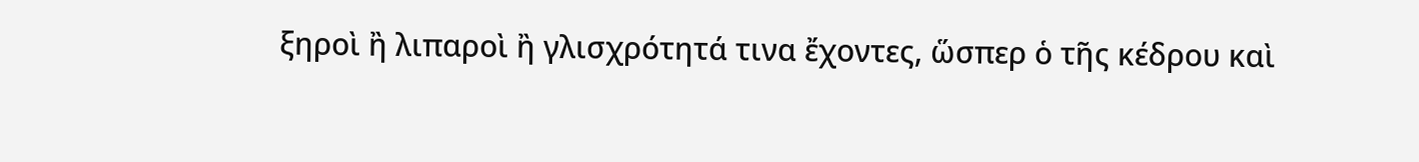ξηροὶ ἢ λιπαροὶ ἢ γλισχρότητά τινα ἔχοντες, ὥσπερ ὁ τῆς κέδρου καὶ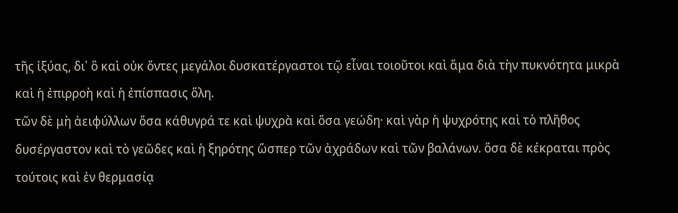τῆς ἰξύας, δι᾽ ὃ καὶ οὐκ ὄντες μεγάλοι δυσκατέργαστοι τῷ εἶναι τοιοῦτοι καὶ ἅμα διὰ τὴν πυκνότητα μικρὰ καὶ ἡ ἐπιρροὴ καὶ ἡ ἐπίσπασις ὅλη.
τῶν δὲ μὴ ἀειφύλλων ὅσα κάθυγρά τε καὶ ψυχρὰ καὶ ὅσα γεώδη· καὶ γὰρ ἡ ψυχρότης καὶ τὸ πλῆθος δυσέργαστον καὶ τὸ γεῶδες καὶ ἡ ξηρότης ὥσπερ τῶν ἀχράδων καὶ τῶν βαλάνων. ὅσα δὲ κέκραται πρὸς τούτοις καὶ ἐν θερμασίᾳ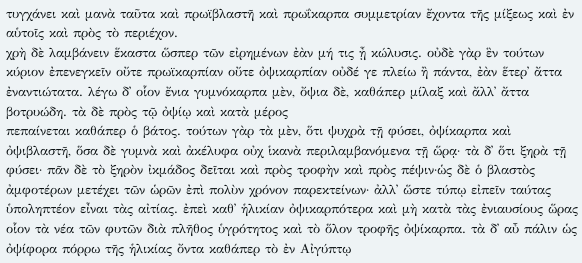τυγχάνει καὶ μανὰ ταῦτα καὶ πρωϊβλαστῆ καὶ πρωΐκαρπα συμμετρίαν ἔχοντα τῆς μίξεως καὶ ἐν αὑτοῖς καὶ πρὸς τὸ περιέχον.
χρὴ δὲ λαμβάνειν ἕκαστα ὥσπερ τῶν εἰρημένων ἐὰν μή τις ᾖ κώλυσις. οὐδὲ γὰρ ἓν τούτων κύριον ἐπενεγκεῖν οὔτε πρωϊκαρπίαν οὔτε ὀψικαρπίαν οὐδέ γε πλείω ἢ πάντα, ἐὰν ἕτερ᾽ ἄττα ἐναντιώτατα. λέγω δ᾽ οἷον ἔνια γυμνόκαρπα μὲν, ὄψια δὲ, καθάπερ μίλαξ καὶ ἄλλ᾽ ἄττα βοτρυώδη. τὰ δὲ πρὸς τῷ ὀψίῳ καὶ κατὰ μέρος
πεπαίνεται καθάπερ ὁ βάτος. τούτων γὰρ τὰ μὲν, ὅτι ψυχρὰ τῇ φύσει, ὀψίκαρπα καὶ ὀψιβλαστῆ, ὅσα δὲ γυμνὰ καὶ ἀκέλυφα οὐχ ἱκανὰ περιλαμβανόμενα τῇ ὥρᾳ· τὰ δ᾽ ὅτι ξηρὰ τῇ φύσει· πᾶν δὲ τὸ ξηρὸν ἰκμάδος δεῖται καὶ πρὸς τροφὴν καὶ πρὸς πέψιν·ὡς δὲ ὁ βλαστὸς ἀμφοτέρων μετέχει τῶν ὡρῶν ἐπὶ πολὺν χρόνον παρεκτείνων· ἀλλ᾽ ὥστε τύπῳ εἰπεῖν ταύτας ὑποληπτέον εἶναι τὰς αἰτίας. ἐπεὶ καθ᾽ ἡλικίαν ὀψικαρπότερα καὶ μὴ κατὰ τὰς ἐνιαυσίους ὥρας οἷον τὰ νέα τῶν φυτῶν διὰ πλῆθος ὑγρότητος καὶ τὸ ὅλον τροφῆς ὀψίκαρπα. τὰ δ᾽ αὖ πάλιν ὡς ὀψίφορα πόρρω τῆς ἡλικίας ὄντα καθάπερ τὸ ἐν Αἰγύπτῳ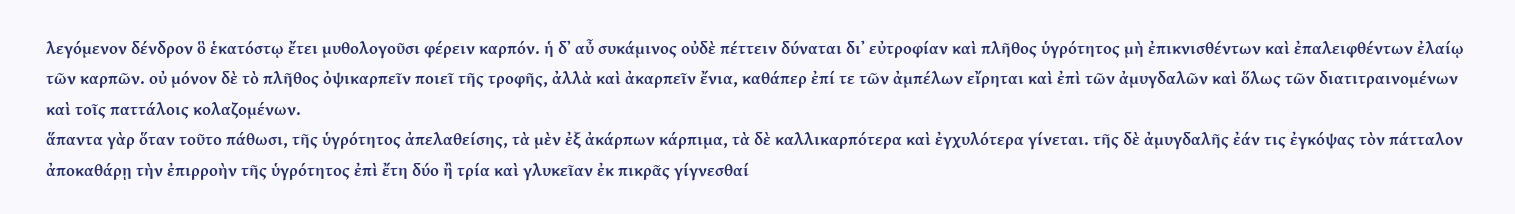λεγόμενον δένδρον ὃ ἑκατόστῳ ἔτει μυθολογοῦσι φέρειν καρπόν. ἡ δ᾽ αὖ συκάμινος οὐδὲ πέττειν δύναται δι᾽ εὐτροφίαν καὶ πλῆθος ὑγρότητος μὴ ἐπικνισθέντων καὶ ἐπαλειφθέντων ἐλαίῳ τῶν καρπῶν. οὐ μόνον δὲ τὸ πλῆθος ὀψικαρπεῖν ποιεῖ τῆς τροφῆς, ἀλλὰ καὶ ἀκαρπεῖν ἔνια, καθάπερ ἐπί τε τῶν ἀμπέλων εἴρηται καὶ ἐπὶ τῶν ἀμυγδαλῶν καὶ ὅλως τῶν διατιτραινομένων καὶ τοῖς παττάλοις κολαζομένων.
ἅπαντα γὰρ ὅταν τοῦτο πάθωσι, τῆς ὑγρότητος ἀπελαθείσης, τὰ μὲν ἐξ ἀκάρπων κάρπιμα, τὰ δὲ καλλικαρπότερα καὶ ἐγχυλότερα γίνεται. τῆς δὲ ἀμυγδαλῆς ἐάν τις ἐγκόψας τὸν πάτταλον ἀποκαθάρῃ τὴν ἐπιρροὴν τῆς ὑγρότητος ἐπὶ ἔτη δύο ἢ τρία καὶ γλυκεῖαν ἐκ πικρᾶς γίγνεσθαί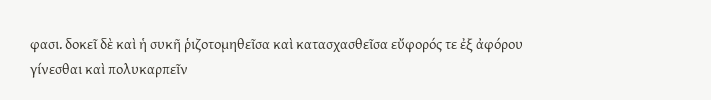φασι. δοκεῖ δὲ καὶ ἡ συκῆ ῥιζοτομηθεῖσα καὶ κατασχασθεῖσα εὔφορός τε ἐξ ἀφόρου γίνεσθαι καὶ πολυκαρπεῖν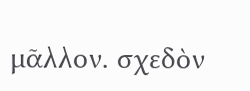μᾶλλον. σχεδὸν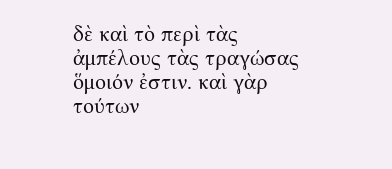δὲ καὶ τὸ περὶ τὰς ἀμπέλους τὰς τραγώσας ὅμοιόν ἐστιν. καὶ γὰρ τούτων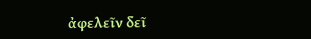ἀφελεῖν δεῖ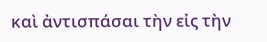καὶ ἀντισπάσαι τὴν εἰς τὴν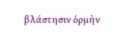βλάστησιν ὁρμὴν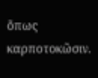ὅπως καρποτοκῶσιν.